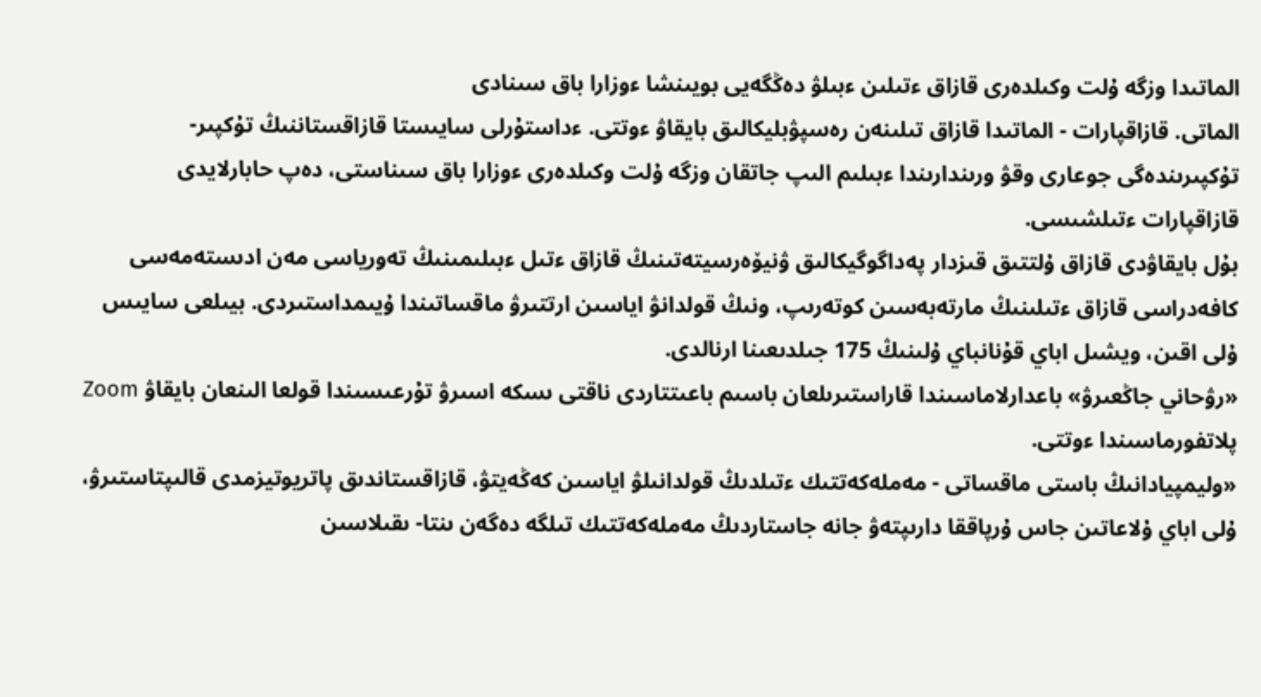الماتىدا وزگە ۇلت وكىلدەرى قازاق ءتىلىن ءبىلۋ دەڭگەيى بويىنشا ءوزارا باق سىنادى
الماتى. قازاقپارات - الماتىدا قازاق تىلىنەن رەسپۋبليكالىق بايقاۋ ءوتتى. ءداستۇرلى سايىستا قازاقستاننىڭ تۇكپىر- تۇكپىرىندەگى جوعارى وقۋ ورىندارىندا ءبىلىم الىپ جاتقان وزگە ۇلت وكىلدەرى ءوزارا باق سىناستى، دەپ حابارلايدى قازاقپارات ءتىلشىسى.
بۇل بايقاۋدى قازاق ۇلتتىق قىزدار پەداگوگيكالىق ۋنيۆەرسيتەتىنىڭ قازاق ءتىل ءبىلىمىنىڭ تەورياسى مەن ادىستەمەسى كافەدراسى قازاق ءتىلىنىڭ مارتەبەسىن كوتەرىپ، ونىڭ قولدانۋ اياسىن ارتتىرۋ ماقساتىندا ۇيىمداستىردى. بيىلعى سايىس ۇلى اقىن، ويشىل اباي قۇنانباي ۇلىنىڭ 175 جىلدىعىنا ارنالدى.
«رۋحاني جاڭعىرۋ» باعدارلاماسىندا قاراستىرىلعان باسىم باعىتتاردى ناقتى ىسكە اسىرۋ تۇرعىسىندا قولعا الىنعان بايقاۋ Zoom پلاتفورماسىندا ءوتتى.
«وليمپيادانىڭ باستى ماقساتى - مەملەكەتتىك ءتىلدىڭ قولدانىلۋ اياسىن كەڭەيتۋ، قازاقستاندىق پاتريوتيزمدى قالىپتاستىرۋ، ۇلى اباي ۇلاعاتىن جاس ۇرپاققا دارىپتەۋ جانە جاستاردىڭ مەملەكەتتىك تىلگە دەگەن ىنتا- ىقىلاسىن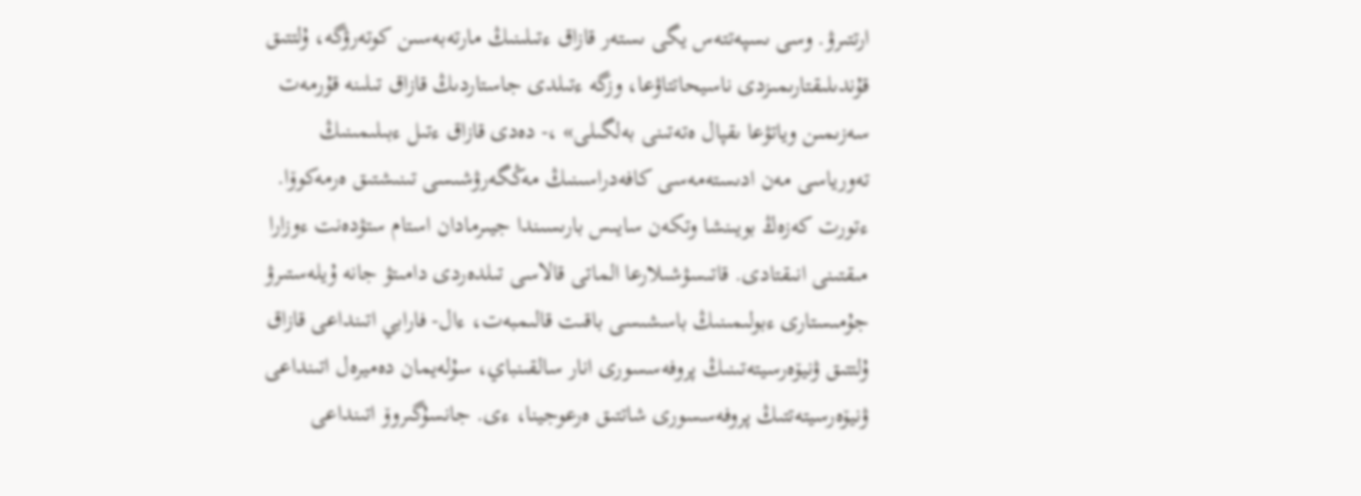ارتتىرۋ. وسى ىسپەتتەس يگى ىستەر قازاق ءتىلىنىڭ مارتەبەسىن كوتەرۋگە، ۇلتتىق قۇندىلىقتارىمىزدى ناسيحاتتاۋعا، وزگە ءتىلدى جاستاردىڭ قازاق تىلىنە قۇرمەت سەزىمىن وياتۋعا ىقپال ەتەتىنى بەلگىلى» ،- دەدى قازاق ءتىل ءبىلىمىنىڭ تەورياسى مەن ادىستەمەسى كافەدراسىنىڭ مەڭگەرۋشىسى تىنىشتىق ەرمەكوۆا.
ءتورت كەزەڭ بويىنشا وتكەن سايىس بارىسىندا جيىرمادان استام ستۋدەنت ءوزارا مىقتىنى انىقتادى. قاتىسۋشىلارعا الماتى قالاسى تىلدەردى دامىتۋ جانە ۇيلەستىرۋ جۇمىستارى ءبولىمىنىڭ باسشىسى باقىت قالىمبەت، ءال- فارابي اتىنداعى قازاق ۇلتتىق ۋنيۆەرسيتەتىنىڭ پروفەسسورى انار سالقىنباي، سۇلەيمان دەميرەل اتىنداعى ۋنيۆەرسيتەتتىڭ پروفەسسورى شاتتىق ەرعوجينا، ءى. جانسۇگىروۆ اتىنداعى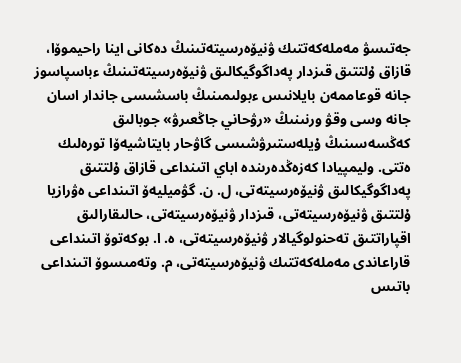جەتىسۋ مەملەكەتتىك ۋنيۆەرسيتەتىنىڭ دەكانى اينا راحيموۆا، قازاق ۇلتتىق قىزدار پەداگوگيكالىق ۋنيۆەرسيتەتىنىڭ ءباسپاسوز جانە قوعاممەن بايلانىس ءبولىمىنىڭ باسشىسى جاندار اسان جانە وسى وقۋ ورنىنىڭ «رۋحاني جاڭعىرۋ» جوبالىق كەڭسەسىنىڭ ۇيلەستىرۋشىسى گاۋحار بايتاشيەۆا تورەلىك ەتتى. وليمپيادا كەزەڭدەرىندە اباي اتىنداعى قازاق ۇلتتىق پەداگوگيكالىق ۋنيۆەرسيتەتى، ل. ن. گۋميليەۆ اتىنداعى ەۋرازيا ۇلتتىق ۋنيۆەرسيتەتى، قىزدار ۋنيۆەرسيتەتى، حالىقارالىق اقپاراتتىق تەحنولوگيالار ۋنيۆەرسيتەتى، ە. ا. بوكەتوۆ اتىنداعى قاراعاندى مەملەكەتتىك ۋنيۆەرسيتەتى، م. وتەمىسوۆ اتىنداعى باتىس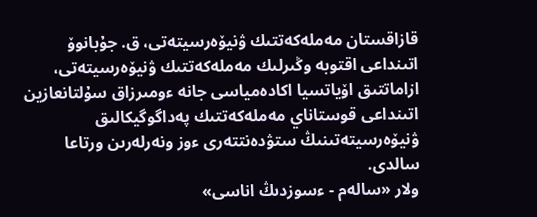قازاقستان مەملەكەتتىك ۋنيۆەرسيتەتى، ق. جۇبانوۆ اتىنداعى اقتوبە وڭىرلىك مەملەكەتتىك ۋنيۆەرسيتەتى، ازاماتتىق اۆياتسيا اكادەمياسى جانە ءومىرزاق سۇلتانعازين اتىنداعى قوستاناي مەملەكەتتىك پەداگوگيكالىق ۋنيۆەرسيتەتىنىڭ ستۋدەنتتەرى ءوز ونەرلەرىن ورتاعا سالدى.
ولار «سالەم - ءسوزدىڭ اناسى»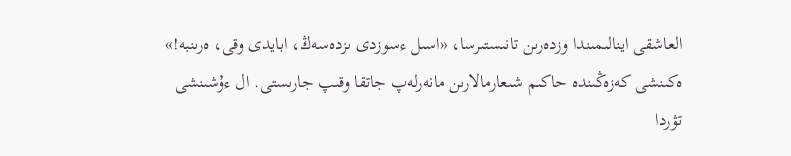العاشقى اينالىمىندا وزدەرىن تانىستىرسا، «اسىل ءسوزدى ىزدەسەڭ، ابايدى وقى، ەرىنبە!» ەكىنشى كەزەڭىندە حاكىم شىعارمالارىن مانەرلەپ جاتقا وقىپ جارىستى. ال ءۇشىنشى تۋردا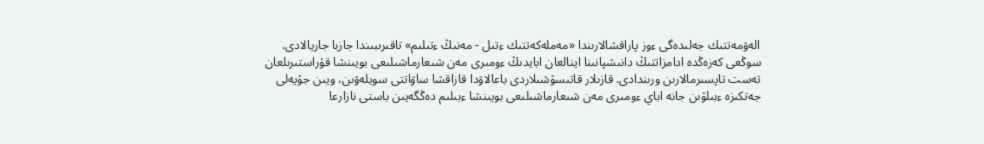الەۋمەتتىك جەلىدەگى ءوز پاراقشالارىندا «مەملەكەتتىك ءتىل - مەنىڭ ءتىلىم» تاقىرىبىندا جازبا جاريالادى. سوڭعى كەزەڭدە ادامزاتتىڭ دانىشپانىنا اينالعان ابايدىڭ ءومىرى مەن شىعارماشىلىعى بويىنشا قۇراستىرىلعان تەست تاپسىرمالارىن ورىندادى. قازىلار قاتىسۋشىلاردى باعالاۋدا قازاقشا ساۋاتتى سويلەۋىن، ويىن جۇيەلى جەتكىزە ءبىلۋىن جانە اباي ءومىرى مەن شىعارماشىلىعى بويىنشا ءبىلىم دەڭگەيىن باستى نازارعا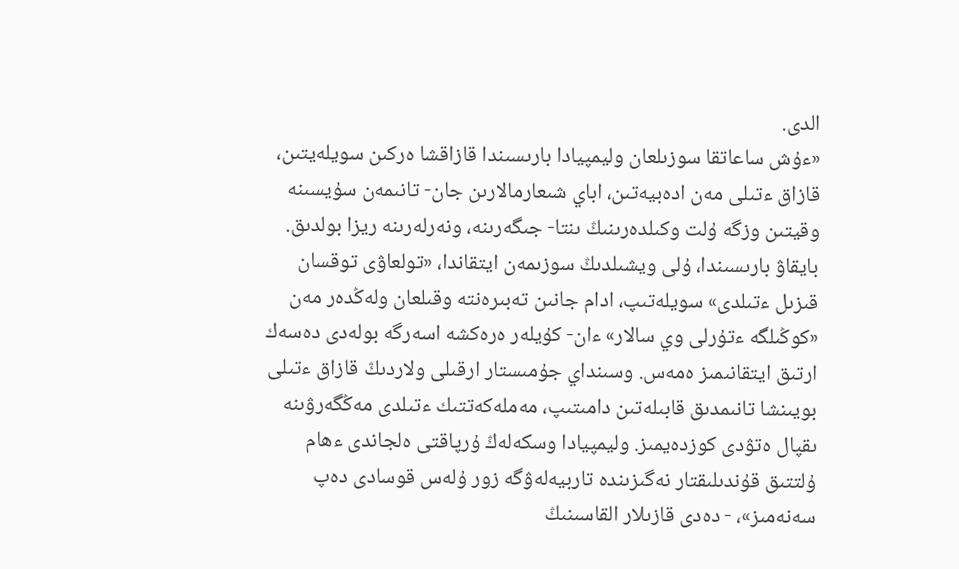الدى.
«ءۇش ساعاتقا سوزىلعان وليمپيادا بارىسىندا قازاقشا ەركىن سويلەيتىن، قازاق ءتىلى مەن ادەبيەتىن، اباي شىعارمالارىن جان- تانىمەن سۇيسىنە وقيتىن وزگە ۇلت وكىلدەرىنىڭ ىنتا- جىگەرىنە، ونەرلەرىنە ريزا بولدىق. بايقاۋ بارىسىندا، ۇلى ويشىلدىڭ سوزىمەن ايتقاندا، «تولعاۋى توقسان قىزىل ءتىلدى» سويلەتىپ، ادام جانىن تەبىرەنتە وقىلعان ولەڭدەر مەن «كوڭىلگە ءتۇرلى وي سالار» ءان- كۇيلەر ەرەكشە اسەرگە بولەدى دەسەك ارتىق ايتقانىمىز ەمەس. وسىنداي جۇمىستار ارقىلى ولاردىڭ قازاق ءتىلى بويىنشا تانىمدىق قابىلەتىن دامىتىپ، مەملەكەتتىك ءتىلدى مەڭگەرۋىنە ىقپال ەتۋدى كوزدەيمىز. وليمپيادا وسكەلەڭ ۇرپاقتى ەلجاندى ءھام ۇلتتىق قۇندىلىقتار نەگىزىندە تاربيەلەۋگە زور ۇلەس قوسادى دەپ سەنەمىز»، - دەدى قازىلار القاسىنىڭ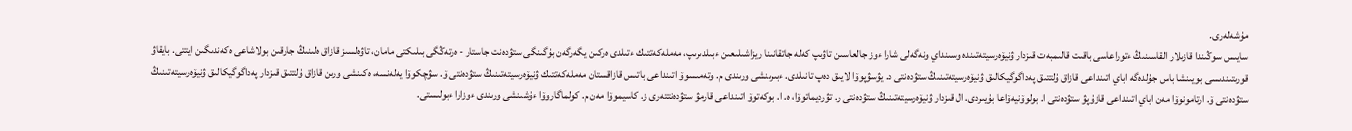مۇشەلەرى.
سايىس سوڭىندا قازىلار القاسىنىڭ ءتوراعاسى باقىت قالىمبەت قىزدار ۋنيۆەرسيتەتىندە وسىنداي ونەگەلى شارا ءوز جالعاسىن تاۋىپ كەلە جاتقانىنا ريزاشىلىعىن ءبىلدىرىپ، مەملەكەتتىك ءتىلدى ەركىن يگەرگەن بۇگىنگى ستۋدەنت جاستار - ەرتەڭگى بىلىكتى مامان، تاۋەلسىز قازاق ەلىنىڭ جارقىن بولاشاعى ەكەندىگىن ايتتى. بايقاۋ قورىتىندىسى بويىنشا باس جۇلدەگە اباي اتىنداعى قازاق ۇلتتىق پەداگوگيكالىق ۋنيۆەرسيتەتىنىڭ ستۋدەنتى د. يۋسۋپوۆا لايىق دەپ تانىلدى. ءبىرىنشى ورىندى م. وتەمىسوۆ اتىنداعى باتىس قازاقستان مەملەكەتتىك ۋنيۆەرسيتەتىنىڭ ستۋدەنتى ۆ. سۋچكوۆا يەلەنسە، ەكىنشى ورىن قازاق ۇلتتىق قىزدار پەداگوگيكالىق ۋنيۆەرسيتەتىنىڭ ستۋدەنتى ۆ. ارتامونوۆا مەن اباي اتىنداعى قازۇپۋ ستۋدەنتى ا. بولوۆنيەۆاعا بۇيىردى. ال قىزدار ۋنيۆەرسيتەتىنىڭ ستۋدەنتى ر. تۋرديماتوۆا، ە. ا. بوكەتوۆ اتىنداعى قارمۋ ستۋدەنتتەرى ز. كاسيموۆا مەن م. كولماگاروۆا ءۇشىنشى ورىندى ءوزارا ءبولىستى.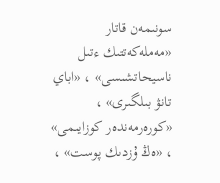سونىمەن قاتار «مەملەكەتتىك ءتىل ناسيحاتشىسى» ، «اباي تانۋ بىلگىرى» ، «كورەرمەندەر كوزايىمى» ، «ەڭ ۇزدىك پوست» ،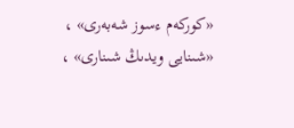«كوركەم ءسوز شەبەرى» ، «شىنايى ويدىڭ شىنارى» ،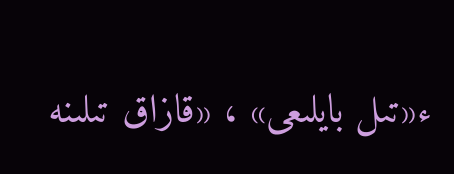ء«تىل بايلىعى» ، «قازاق تىلىنە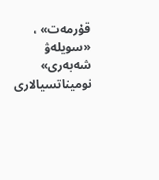قۇرمەت» ، «سويلەۋ شەبەرى» نوميناتسيالارى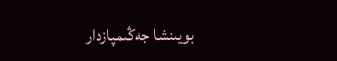بويىنشا جەڭىمپازدار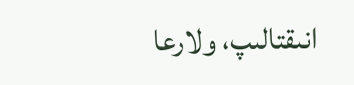انىقتالىپ، ولارعا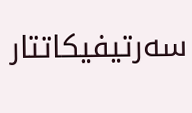سەرتيفيكاتتار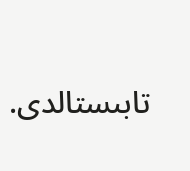تابىستالدى.